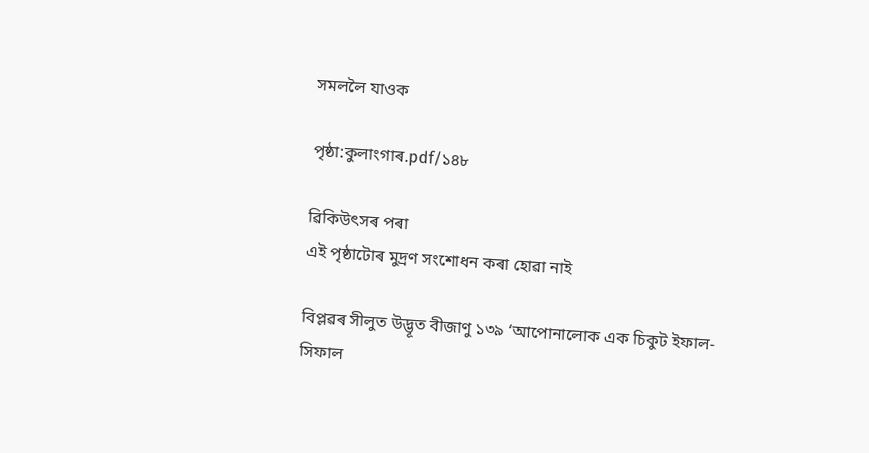সমললৈ যাওক

পৃষ্ঠা:কুলাংগাৰ.pdf/১৪৮

ৱিকিউৎসৰ পৰা
এই পৃষ্ঠাটোৰ মুদ্ৰণ সংশোধন কৰা হোৱা নাই

বিপ্লৱৰ সীলুত উদ্ভূত বীজাণু ১৩৯ ‘আপোনালোক এক চিকুট ইফাল-সিফাল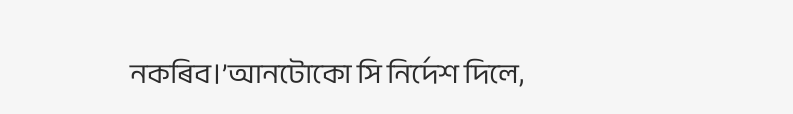নকৰিব।’আনটোকো সি নিৰ্দেশ দিলে,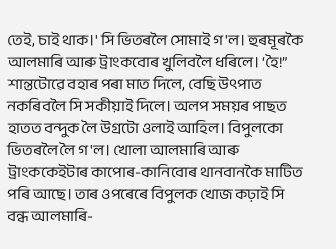তেই, চাই থাক।' সি ভিতৰলৈ সোমাই গ'ল। হুৰমূৰকৈ আলমাৰি আৰু ট্ৰাংকবোৰ খুলিবলৈ ধৰিলে। ‘হৈ!” শান্তটোৱে বহাৰ পৰা মাত দিলে, বেছি উৎপাত নকৰিবলৈ সি সকীয়াই দিলে। অলপ সময়ৰ পাছত হাতত বন্দুক লৈ উগ্ৰটো ওলাই আহিল। বিপুলকো ভিতৰলৈ লৈ গ'ল। খোলা আলমাৰি আৰু ট্ৰাংককেইটাৰ কাপোৰ-কানিবোৰ থানবানকৈ মাটিত পৰি আছে। তাৰ ওপৰেৰে বিপুলক খোজ কঢ়াই সি বন্ধ আলমাৰি-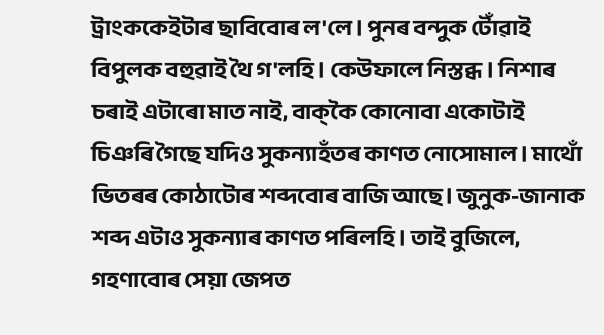ট্ৰাংককেইটাৰ ছাবিবোৰ ল'লে। পুনৰ বন্দুক টোঁৱাই বিপুলক বহুৱাই থৈ গ'লহি। কেউফালে নিস্তব্ধ। নিশাৰ চৰাই এটাৰো মাত নাই, বাক্‌কৈ কোনোবা একোটাই চিঞৰি গৈছে যদিও সুকন্যাহঁতৰ কাণত নোসোমাল। মাথোঁ ভিতৰৰ কোঠাটোৰ শব্দবোৰ বাজি আছে। জুনুক-জানাক শব্দ এটাও সুকন্যাৰ কাণত পৰিলহি। তাই বুজিলে, গহণাবোৰ সেয়া জেপত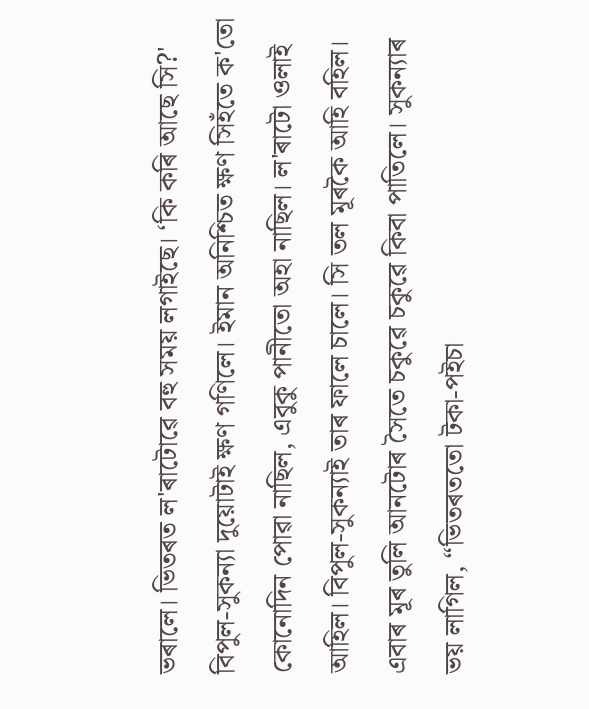ভৰালে। ভিতৰত ল'ৰাটোৱে বহু সময় লগাইছে। ‘কি কৰি আছে সি?' বিপুল-সুকন্যা দুয়োটাই ক্ষণ গণিলে। ইমান অনিশ্চিত ক্ষণ সিহঁতে ক'তো কোনোদিন পোৱা নাছিল, এবুকু পানীতো অহা নাছিল। ল'ৰাটো ওলাই আহিল। বিপুল-সুকন্যাই তাৰ ফালে চালে। সি তল মূৰকৈ আহি বহিল। এবাৰ মূৰ তুলি আনটোৰ সৈতে চকুৱে চকুৱে কিবা পাতিলে। সুকন্যাৰ ভয় লাগিল, “ভিতৰততো টকা-পইচা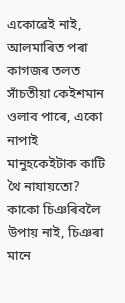একোৱেই নাই, আলমাৰিত পৰা কাগজৰ তলত সাঁচতীয়া কেইশমান ওলাব পাৰে, একো নাপাই মানুহকেইটাক কাটি থৈ নাযায়তো? কাকো চিঞৰিবলৈ উপায় নাই, চিঞৰা মানে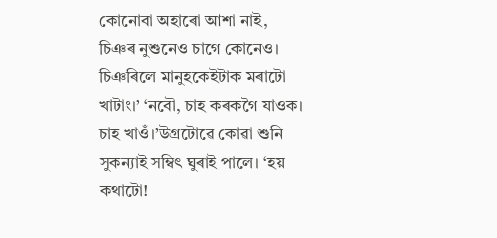কোনোবা অহাৰো আশা নাই, চিঞৰ নুশুনেও চাগে কোনেও। চিঞৰিলে মানুহকেইটাক মৰাটো খাটাং।’ ‘নবৌ, চাহ কৰকগৈ যাওক। চাহ খাওঁ।’উগ্ৰটোৱে কোৱা শুনি সুকন্যাই সম্বিৎ ঘুৰাই পালে। ‘হয় কথাটো!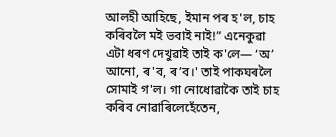আলহী আহিছে, ইমান পৰ হ'ল, চাহ কৰিবলৈ ম‍ই ভবাই নাই!” এনেকুৱা এটা ধৰণ দেখুৱাই তাই ক'লে— ‘অ’ আনো, ৰ'ব, ৰ’ব।' তাই পাকঘৰলৈ সোমাই গ'ল। গা নোধোৱাকৈ তাই চাহ কৰিব নোৱাৰিলেহেঁতেন,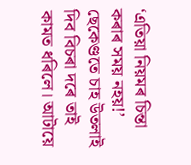‘এতিয়া নিয়মৰ চিন্তা কৰাৰ সময় নহয়!’ ছেকেণ্ডতে চাহ উতলাই দিব বিচৰা দৰে তাই কামত ধৰিলে। আটায়ে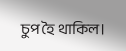চুপ হৈ থাকিল।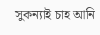সুকন্যাই চাহ আনি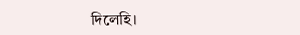দিলেহি।